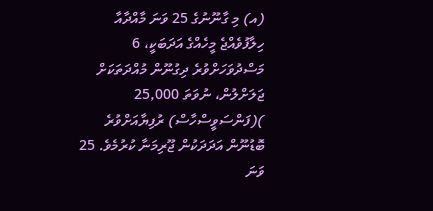(އ) މި ގާނޫނުގެ 25 ވަނަ މާއްދާއާ ހިލާފުވެއްޖެ މީހެއްގެ އަދަބަކީ، 6 މަސްދުވަހަށްވުރެ ދިގުނޫން މުއްދަތަކަށް ޖަލަށްލުން، ނުވަތަ 25,000 )(ފަންސަވީސްހާސް) ރުފިޔާއަށްވުރެ ބޮޑުނޫން އަދަދަކުން ޖޫރިމަނާ ކުރުމެވެ. 25 ވަނަ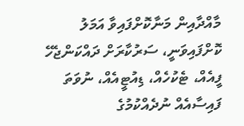މާއްދާއިން މަނާކޮށްފައިވާ އަމަލު ކޮށްފައިވަނީ، ސަރުކާރަށް ދައްކަންޖެހޭ ފީއެއް، ޓެކުހެއް، ޑިއުޓީއެއް، ނުވަތަ ފައިސާއެއް ނުދެއްކުމުގެ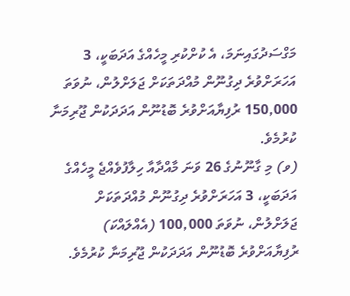މަގްސަދުގައިނަމަ، އެ ކުށްކުރި މީހެއްގެ އަދަބަކީ، 3 އަހަރަށްވުރެ ދިގުނޫން މުއްދަތަކަށް ޖަލަށްލުން، ނުވަތަ 150,000 ރުފިޔާއަށްވުރެ ބޮޑުނޫން އަދަދަކުން ޖޫރިމަނާ ކުރުމެވެ.
(ވ) މި ގާނޫނުގެ 26 ވަނަ މާއްދާއާ ހިލާފުވެއްޖެ މީހެއްގެ އަދަބަކީ، 3 އަހަރަށްވުރެ ދިގުނޫން މުއްދަތަކަށް ޖަލަށްލުން، ނުވަތަ 100,000 (އެއްލައްކަ) ރުފިޔާއަށްވުރެ ބޮޑުނޫން އަދަދަކުން ޖޫރިމަނާ ކުރުމެވެ.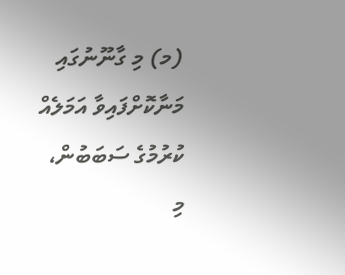(މ) މި ގާނޫނުގައި މަނާކޮށްފައިވާ އަމަލެއް ކުރުމުގެ ސަބަބުން، މި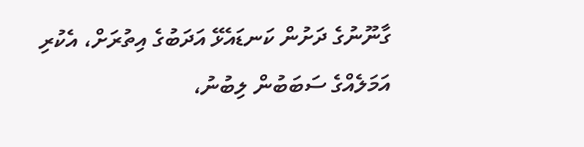ގާނޫނުގެ ދަށުން ކަނޑައެޅޭ އަދަބުގެ އިތުރަށް، އެކުރި އަމަލެއްގެ ސަބަބުން ލިބުނު،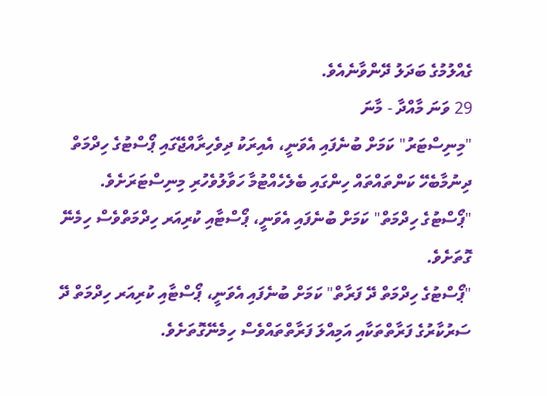ގެއްލުމުގެ ބަދަލު ދޭންވާނެއެވެ.
29 ވަނަ މާއްދާ - މާނަ
"މިނިސްޓަރު" ކަމަށް ބުނެފައި އެވަނީ، އެއިރަކު ދިވެހިރާއްޖޭގައި ޕޯސްޓުގެ ހިދްމަތް ދިނުމާބެހޭ ކަންތައްތައް ހިންގައި ބެލެހެއްޓުމާ ހަވާލުވެހުރި މިނިސްޓަރަށެވެ.
"ޕޯސްޓުގެ ހިދްމަތް" ކަމަށް ބުނެފައި އެވަނީ، ޕޯސްޓާއި ކުރިއަރ ހިދްމަތްވެސް ހިމެނޭ ގޮތަށެވެ.
"ޕޯސްޓުގެ ހިދްމަތް ދޭ ފަރާތް" ކަމަށް ބުނެފައި އެވަނީ، ޕޯސްޓާއި ކުރިއަރ ހިދްމަތް ދޭ ސަރުކާރުގެ ފަރާތްތަކާއި އަމިއްލަ ފަރާތްތައްވެސް ހިމެނޭގޮތަށެވެ.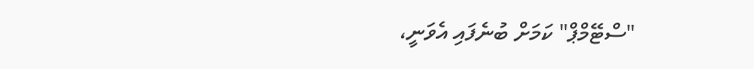"ސްޓޭމްޕް" ކަމަށް ބުނެފައި އެވަނީ،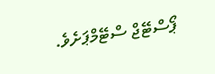ޕޯސްޓޭޖް ސްޓޭމްޕަށެވެ.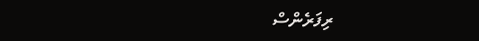ރިފަރެންސް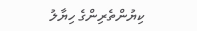ކިޔުންތެރިންގެ ހިޔާލު